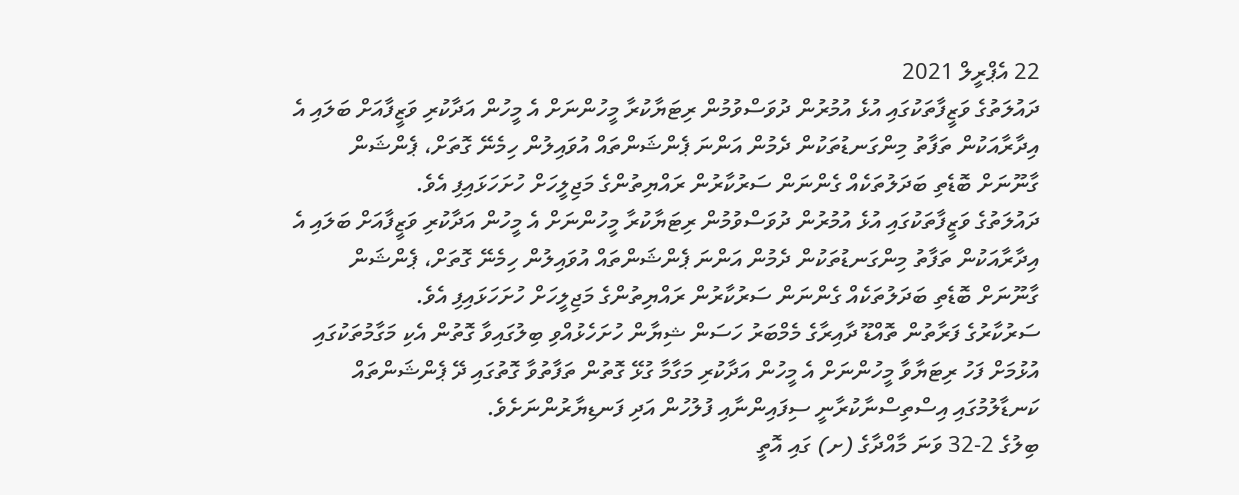22 އެޕްރީލް 2021
ދައުލަތުގެ ވަޒީފާތަކުގައި އުޅެ އުމުރުން ދުވަސްވުމުން ރިޓަޔާކުރާ މީހުންނަށް އެ މީހުން އަދާކުރި ވަޒީފާއަށް ބަލައި އެ އިދާރާއަކުން ތަފާތު މިންގަނޑުތަކުން ދެމުން އަންނަ ޕެންޝަންތައް އުވައިލުން ހިމެނޭ ގޮތަށް، ޕެންޝަން ގާނޫނަށް ބޮޑެތި ބަދަލުތަކެއް ގެންނަން ސަރުކާރުން ރައްޔިތުންގެ މަޖިލީހަށް ހުށަހަޅައިފި އެވެ.
ދައުލަތުގެ ވަޒީފާތަކުގައި އުޅެ އުމުރުން ދުވަސްވުމުން ރިޓަޔާކުރާ މީހުންނަށް އެ މީހުން އަދާކުރި ވަޒީފާއަށް ބަލައި އެ އިދާރާއަކުން ތަފާތު މިންގަނޑުތަކުން ދެމުން އަންނަ ޕެންޝަންތައް އުވައިލުން ހިމެނޭ ގޮތަށް، ޕެންޝަން ގާނޫނަށް ބޮޑެތި ބަދަލުތަކެއް ގެންނަން ސަރުކާރުން ރައްޔިތުންގެ މަޖިލީހަށް ހުށަހަޅައިފި އެވެ.
ސަރުކާރުގެ ފަރާތުން ތޮއްޑޫ ދާއިރާގެ މެމްބަރު ހަސަން ޝިޔާން ހުށަހެޅުއްވި ބިލުގައިވާ ގޮތުން އެކި މަގާމުތަކުގައި އުޅުމަށް ފަހު ރިޓަޔާވާ މީހުންނަށް އެ މީހުން އަދާކުރި މަގާމާ ގުޅޭ ގޮތުން ތަފާތުވާ ގޮތުގައި ދޭ ޕެންޝަންތައް ކަނޑާލުމުގައި އިސްތިސްނާކުރާނީ ސިފައިންނާއި ފުލުހުން އަދި ފަނޑިޔާރުންނަށެވެ.
ބިލުގެ 2-32 ވަނަ މާއްދާގެ (ށ) ގައި އޮތީ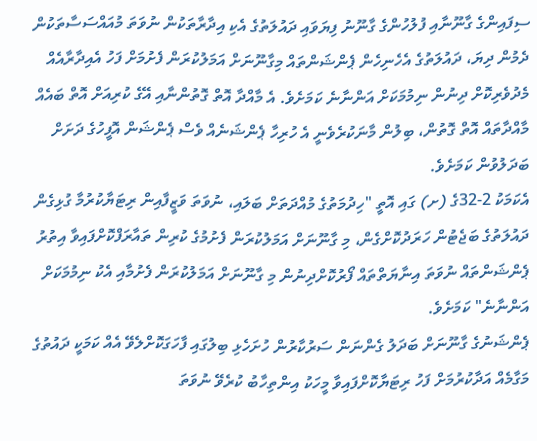ސިފައިންގެ ގާނޫނާއި ފުލުހުންގެ ގާނޫނު ފިޔަވައި ދައުލަތުގެ އެކި އިދާރާތަކުން ނުވަތަ މުއައްސަސާތަކުން ދެމުން ދިޔަ، ދައުލަތުގެ އެހެނިހެން ޕެންޝަންތައް މިގާނޫނަށް އަމަލުކުރަން ފެށުމަށް ފަހު އެއިދާރާއެއް މެދުވެރިކޮށް ދިނުން ނިމުމަކަށް އަންނާނެ ކަމަށެވެ. އެ މާއްދާ އޮތް ގޮތުންނާއި އޭގެ ކުރިއަށް އޮތް ބައެއް މާއްދާތައް އޮތް ގޮތުން، ބިލުން މާނަކުރެވެނީ އެ ހުރިހާ ޕެންޝަނެއް ވެސް ޕެންޝަން އޮފީހުގެ ދަށަށް ބަދަލުވުން ކަމަށެވެ.
އެކަމަކު 2-32ގެ (ށ) ގައި އޮތީ "ހިދުމަތުގެ މުއްދަތަށް ބަލައި، ނުވަތަ ވަޒީފާއިން ރިޓަޔާކުރުމާ ގުޅިގެން ދައުލަތުގެ ބަޖެޓުން ހަރަދުކޮށްގެން، މި ގާނޫނަށް އަމަލުކުރަން ފެށުމުގެ ކުރިން ތައާރަފްކޮށްފައިވާ އިތުރު ޕެންޝަންތައް ނުވަތަ އިނާޔަތްތައް ފޯރުކޮށްދިނުން މި ގާނޫނަށް އަމަލުކުރަން ފެށުމާއި އެކު ނިމުމަކަށް އަންނާނެ" ކަމަށެވެ.
ޕެންޝަނުގެ ގާނޫނަށް ބަދަލު ގެންނަން ސަރުކާރުން ހުށަހެޅި ބިލުގައި ފާހަގަކޮށްލެވޭ އެއް ކަމަކީ ދައުތުގެ މަގާމެއް އަދާކުރުމަށް ފަހު ރިޓަޔާކޮށްފައިވާ މީހަކު އިންތިހާބު ކުރެވޭ ނުވަތަ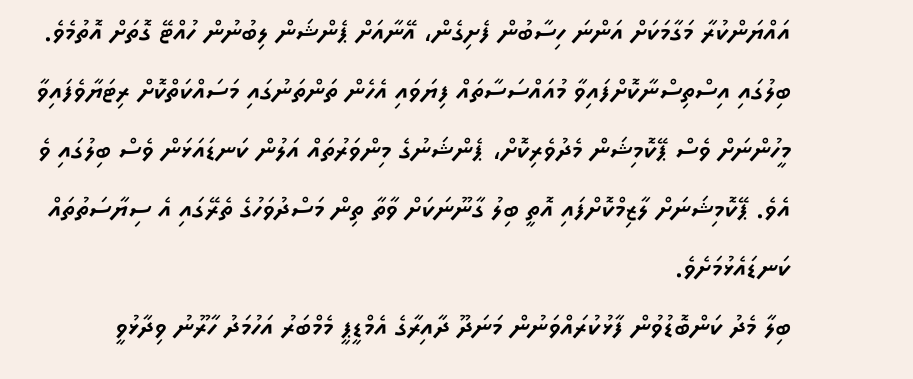އައްޔަންކުރާ މަގާމަކަށް އަންނަ ހިސާބުން ފެށިގެން، އޭނާއަށް ޕެންޝަން ލިބުނުން ހުއްޓޭ ގޮތަށް އޮތުމެވެ.
ބިލުގައި އިސްތިސްނާކޮށްފައިވާ މުއައްސަސާތައް ފިޔަވައި އެހެން ތަންތަނުގައި މަސައްކަތްކޮށް ރިޓަޔާވެފައިވާ މީހުންނަށް ވެސް ޕޭކޮމިޝަން މެދުވެރިކޮށް، ޕެންޝަނުގެ މިންވަރުތައް އަލުން ކަނޑައަޅަން ވެސް ބިލުގައި ވެ އެވެ. ޕޭކޮމިޝަނަށް ލާޒިމްކޮށްފައި އޮތީ ބިލު ގާނޫނަކަށް ވާތާ ތިން މަސްދުވަހުގެ ތެރޭގައި އެ ސިޔާސަތުތައް ކަނޑައެޅުމަށެވެ.
ބިލާ މެދު ކަންބޮޑުވުން ފާޅުކުރައްވަނުން މަނަދޫ ދާއިރާގެ އެމްޑީޕީ މެމްބަރު އަހުމަދު ހާރޫނު ވިދާޅުވީ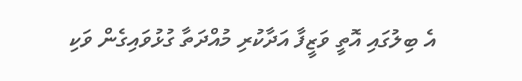އެ ބިލުގައި އޮތީ ވަޒީފާ އަދާކުރި މުއްދަތާ ގުޅުވައިގެން ވަކި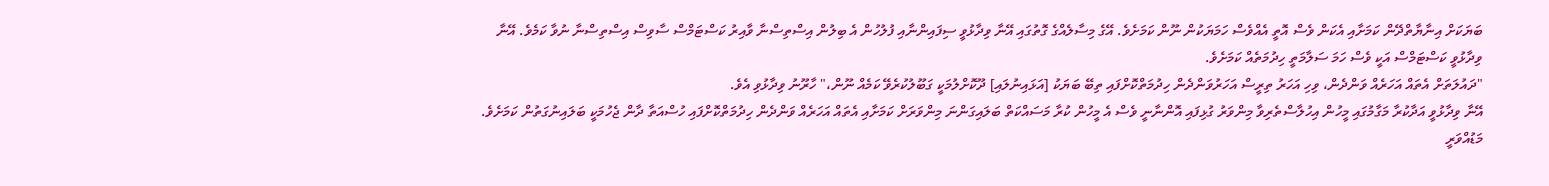ބަޔަކަށް އިނާޔާތްދޭން ކަމަށާއި އެކަން ވެސް އޮތީ އެއްވެސް ހަމަޔަކުން ނޫން ކަމަށެވެ. އޭގެ މިސާލެއްގެ ގޮތުގައި އޭނާ ވިދާޅުވީ ސިފައިންނާއި ފުލުހުން އެ ބިލުން އިސްތިސްނާ ވާއިރު ކަސްޓަމްސް ސާވިސް އިސްތިސްނާ ނުވާ ކަމެވެ. އޭނާ ވިދާޅުވީ ކަސްޓަމްސް އަކީ ވެސް ހަމަ ސަލާމަތީ ހިދުމަތެއް ކަމަށެވެ.
"ދައުލަތަށް އެތައް އަހަރެއް ވަންދެން، ވިހި އަހަރު ތިރީސް އަހަރުވަންދެން ހިދުމަތްކޮށްފައި ތިބޭ ބަޔަކު [އަޅައިނުލައި] ދޫކޮށްލުމަކީ ގަބޫލުކުރެވޭ ކަމެއް ނޫން،" ހާރޫނު ވިދާޅުވި އެވެ.
އޭނާ ވިދާޅުވީ އަދާކުރާ މަގާމުގައި މީހުން އިހުލާސްތެރިވާ މިންވަރު ގުޅިފައި އޮންނާނީ ވެސް އެ މީހުން ކުރާ މަސައްކަތް ބަލައިގަންނަ މިންވަރަށް ކަމަށާއި އެތައް އަހަރެއް ވަންދެން ހިދުމަތްކޮށްފައި ހުސްއަތާ ދާން ޖެހުމަކީ ބަލައިނުގަތުން ކަމަށެވެ.
މަޑުއްވަރީ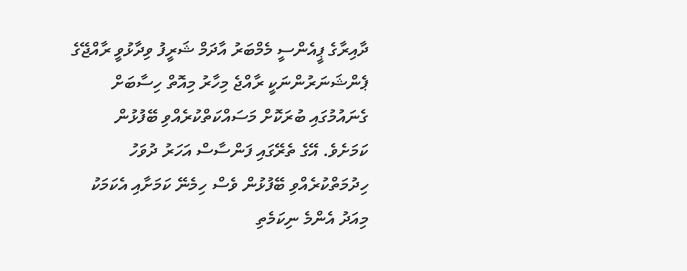ދާއިރާގެ ޕީއެންސީ މެމްބަރު އާދަމް ޝަރީފު ވިދާޅުވީ ރާއްޖޭގެ ޕެންޝަނަރުންނަކީ ރާއްޖެ މިހާރު މިއޮތް ހިސާބަށް ގެނައުމުގައި ބުރަކޮށް މަސައްކަތްކުރެއްވި ބޭފުޅުން ކަމަށެވެ. އޭގެ ތެރޭގައި ފަންސާސް އަހަރު ދުވަހު ހިދުމަތްކުރެއްވި ބޭފުޅުން ވެސް ހިމެނޭ ކަމަށާއި އެކަމަކު މިއަދު އެންމެ ނިކަމެތި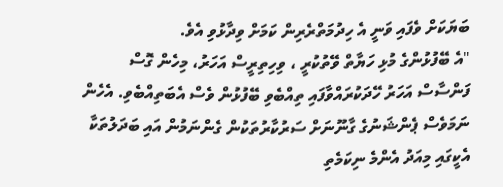ބަޔަކަށް ވެފައި ވަނީ އެ ހިދުމަތްރެރިން ކަމަށް ވިދާޅުވި އެވެ.
"އެ ބޭފުޅުންގެ މުޅި ހަޔާތް ވޭތުކުރީ ، ވިހިތިރީސް އަހަރު، މިހެން ގޮސް ފަންސާސް އަހަރު ހޭދަކުރައްވާފައި ތިއްބެވި ބޭފުޅުން ވެސް އެބަތިއްބެވި. އެހެން ނަމަވެސް ޕެންޝަނުގެ ގާނޫނަށް ސަރުކާރުތަކުން ގެންނަމުން އައި ބަދަލުތަކާ އެކީގައި މިއަދު އެންމެ ނިކަމެތި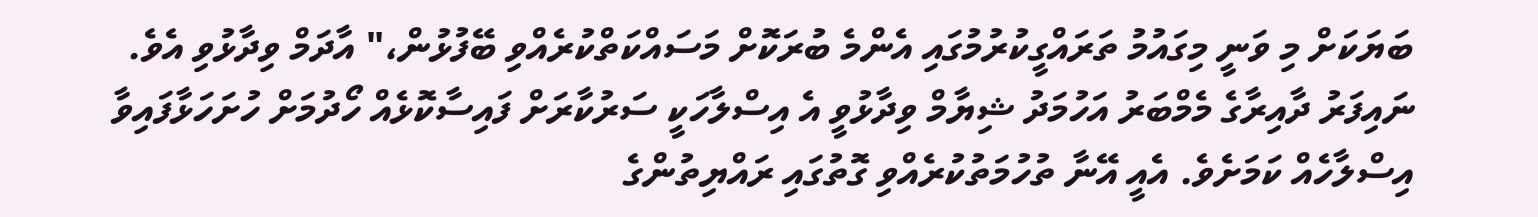ބަޔަކަށް މި ވަނީ މިގައުމު ތަރައްގީކުރުމުގައި އެންމެ ބުރަކޮށް މަސައްކަތްކުރެއްވި ބޭފުޅުން،" އާދަމް ވިދާޅުވި އެވެ.
ނައިފަރު ދާއިރާގެ މެމްބަރު އަހުމަދު ޝިޔާމް ވިދާޅުވީ އެ އިސްލާހަކީ ސަރުކާރަށް ފައިސާކޮޅެއް ހޯދުމަށް ހުށަހަޅާފައިވާ އިސްލާހެއް ކަމަށެވެ. އެއީ އޭނާ ތުހުމަތުކުރެއްވި ގޮތުގައި ރައްޔިތުންގެ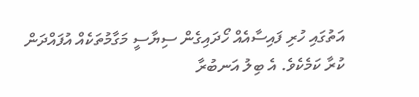އަތުގައި ހުރި ފައިސާއެއް ހޯދައިގެން ސިޔާސީ މަގާމުތަކެއް އުފައްދަން ކުރާ ކަމެކެވެ. އެ ބިލު އަނބުރާ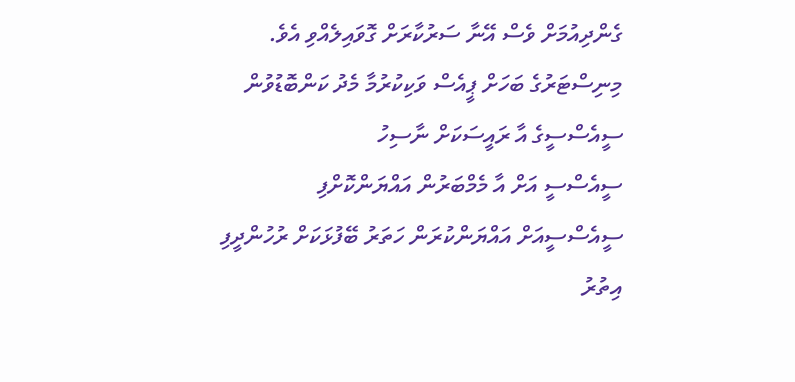ގެންދިއުމަށް ވެސް އޭނާ ސަރުކާރަށް ގޮވައިލެއްވި އެވެ.
މިނިސްޓަރުގެ ބަހަށް ޕީއެސް ވަކިކުރުމާ މެދު ކަންބޮޑުވުން
ސީއެސްސީގެ އާ ރައީސަކަށް ނާސިހު
ސީއެސްސީ އަށް އާ މެމްބަރުން އައްޔަންކޮށްފި
ސީއެސްސީއަށް އައްޔަންކުރަން ހަތަރު ބޭފުޅަކަށް ރުހުންދީފި
އިތުރު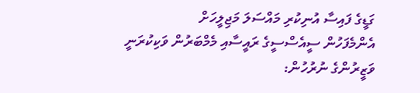ގަޑީގެ ފައިސާ އުނިކުރި މައްސަލަ މަޖިލީހަށް
އެންމެފަހުން ސީއެސްސީގެ ރައީސާއި މެމްބަރުން ވަކިކުރަނީ
ވަޒީރުންގެ ނުރުހުން: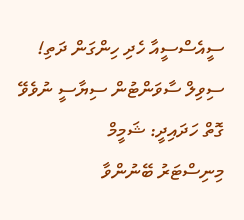ސީއެސްސީއާ ހެދި ހިންގަން ދަތި!
ސިވިލް ސާވަންޓުން ސިޔާސީ ނުވެވޭ ގޮތް ހަދައިދީ: ޝަމީމް
މިނިސްޓަރު ބޭނުންވާ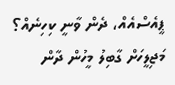ޕީއެސްއެއް، ދެން ވާނީ ކިހިނެއް؟
މަޖިލީހަށް ގާބިލު މީހުން ދާން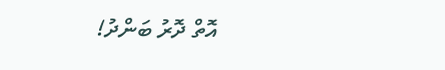އޮތް ދޮރު ބަންދު!